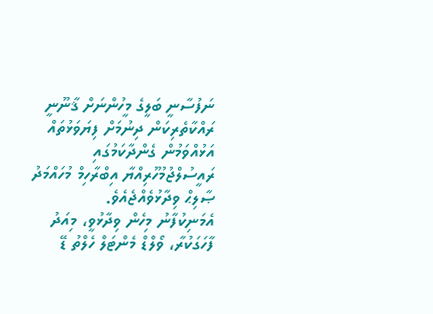ނަފުސާނީ ބަލީގެ މީހުންނަށް ޤާނޫނީ ރައްކާތެރިކަން ދިނުމަށް ފިޔަވަޅުތައް އަޅުއްވަމުން ގެންދާކަމުގައި ރައީސުލްޖުމުހޫރިއްޔާ އިބްރާހިމް މުހައްމަދު ޞާލިޙް ވިދާޅުވެއްޖެއެވެ.
އެމަނިކުފާނު މިހެން ވިދާޅުވީ، މިއަދު ފާހަގަކުރާ، ވޯލްޑް މެންޓަލް ހެލްތު ޑޭ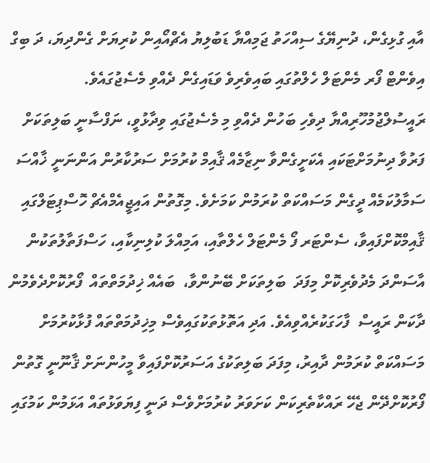އާއި ގުޅިގެން، ދުނިޔޭގެ ސިއްހަތު ޖަމިއްޔާ ޑަބުލިޔު އެޗްއޯއިން ކުރިޔަށް ގެންދިޔަ، ދަ ބިގް އިވެންޓް ފޯރ މެންޓަލް ހެލްތުގައި ބައިވެރިވެ ވަޑައިގެން ދެއްވި މެސެޖުގައެވެ.
ރައީސުލްޖުމުހޫރިއްޔާ ދިވެހި ބަހުން ދެއްވި މި މެސެޖުގައި ވިދާޅުވީ، ނަފްސާނީ ބަލިތަކަށް ފަރުވާ ދިނުމަށްޓަކައި އެކަށީގެންވާ ނިޒާމެއް ޤާއިމް ކުރުމަށް ސަރުކާރުން އަންނަނީ ޚާއްސަ ސަމާލުކަމެއް ދީގެން މަސައްކަތް ކުރަމުން ކަމަށެވެ. މިގޮތުން އައިޖީއެމްއެޗް ހޮސްޕިޓަލްގައި ޤާއިމްކޮށްފައިވާ، ސެންޓަރ ފޯ މެންޓަލް ހެލްތާއި، އަމިއްލަ ކުލިނިކާއި، ހަސްފަތާލުތަކުން  އާސަންދަ މެދުވެރިކޮށް މިފަދަ  ބަލިތަކަށް ބޭނުންވާ،  ބައެއް ޚިދުމަތްތައް  ފޯރުކޮށްދެވެމުން ދާކަން ރައީސް  ފާހަގަކުރެއްވިއެވެ. އަދި އަތޮޅުތަކުގައިވެސް މިޚިދުމަތްތައް ފުޅާކުރުމަށް މަސައްކަތް ކުރަމުން ދާއިރު، މިފަދަ ބަލިތަކުގެ އަސަރުކޮށްފައިވާ މީހުންނަށް ޤާނޫނީ ގޮތުން ފޯރުކޮށްދޭން ޖެހޭ ރައްކާތެރިކަން ކަށަވަރު ކުރުމަށްވެސް ދަނީ ފިޔަވަޅުތައް އަޅަމުން ކަމުގައި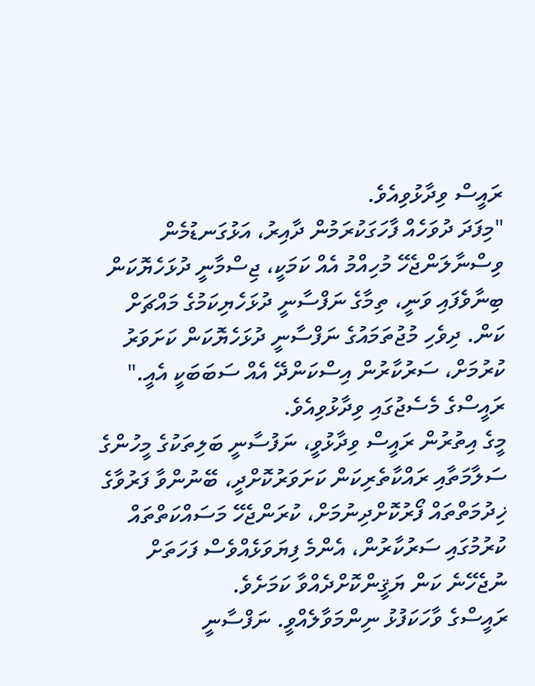ރައީސް ވިދާޅުވިއެވެ.
"މިފަދަ ދުވަހެއް ފާހަގަކުރަމުން ދާއިރު، އަޅުގަނޑުމެން ވިސްނާލަންޖެހޭ މުހިއްމު އެއް ކަމަކީ، ޖިސްމާނީ ދުޅަހެޔޮކަން ބިނާވެފައި ވަނީ، ތިމާގެ ނަފްސާނީ ދުޅަހެޔިކަމުގެ މައްޗަށް ކަން. ދިވެހި މުޖުތަމައުގެ ނަފްސާނީ ދުޅަހެޔޮކަން ކަށަވަރު ކުރުމަށް، ސަރުކާރުން އިސްކަންދޭ އެއް ސަބަބަކީ އެއީ." ރައީސްގެ މެސެޖުގައި ވިދާޅުވިއެވެ.
މީގެ އިތުރުން ރައީސް ވިދާޅުވީ، ނަފުސާނީ ބަލިތަކުގެ މީހުންގެ ސަލާމަތާއި ރައްކާތެރިކަން ކަށަވަރުކޮށްދީ، ބޭނުންވާ ފަރުވާގެ ޚިދުމަތްތައް ފޯރުކޮށްދިނުމަށް، ކުރަންޖެހޭ މަސައްކަތްތައް ކުރުމުގައި ސަރުކާރުން، އެންމެ ފިޔަވަޅެއްވެސް ފަހަތަށް ނުޖެހޭނެ ކަން ޔަޤީންކޮށްދެއްވާ ކަމަށެވެ.
ރައީސްގެ ވާހަކަފުޅު ނިންމަވާލެއްވީ. ނަފްސާނީ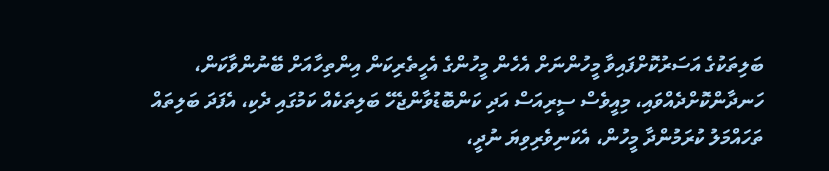ބަލިތަކުގެ އަސަރުކޮށްފައިވާ މީހުންނަށް އެހެން މީހުންގެ އެހީތެރިކަން އިންތިހާއަށް ބޭނުންވާކަން، ހަނދާންކޮށްދެއްވައި، މިއީވެސް ސީރިއަސް އަދި ކަންބޮޑުވާންޖެހޭ ބަލިތަކެއް ކަމުގައި ދެކި، އެފަދަ ބަލިތައް ތަހައްމަލު ކުރަމުންދާ މީހުން، އެކަނިވެރިވިޔަ ނުދީ،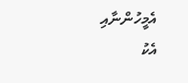އެމީހުންނާއި އެކު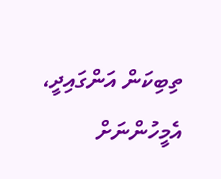ތިބިކަން އަންގައިދީ، އެމީހުންނަށް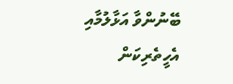ބޭނުންވާ އަޅާލުމާއި އެހީތެރިކަން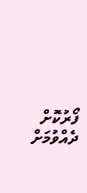ފޯރުކޮށް ދެއްވުމަށް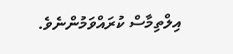އިލްތިމާސް ކުރައްވަމުންނެވެ.